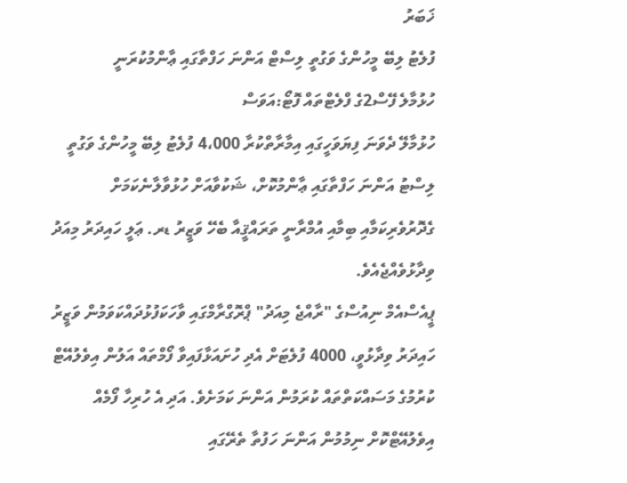ޚަބަރު
ފުލެޓު ލިބޭ މީހުންގެ ވަގުތީ ލިސްޓް އަންނަ ހަފްތާގައި ޢާންމުކުރަނީ
ހުޅުމާލެ ފޭސް2ގެ ފްލެޓްތައް ފޮޓޯ:އަވަސް
ހުޅުމާލޭ ދެވަނަ ފިޔަވަހީގައި އިމާރާތްކުރާ 4،000 ފުލެޓު ލިބޭ މީހުންގެ ވަގުތީ ލިސްޓު އަންނަ ހަފްތާގައި ޢާންމުކޮށް، ޝަކުވާއަށް ހުޅުވާލާނެކަމަށް ގެދޮރުވެރިކަމާއި ބިމާއި އުމްރާނީ ތަރައްޤީއާ ބެހޭ ވަޒީރު ޑރ. ޢަލީ ހައިދަރު މިއަދު ވިދާޅުވެއްޖެއެވެ.
ޕީއެސްއެމް ނިއުސްގެ "ރާއްޖެ މިއަދު" ޕްރޮގްރާމްގައި ވާހަކަފުޅުދައްކަވަމުން ވަޒީރު ހައިދަރު ވިދާޅުވީ، 4000 ފުލެޓަށް އެދި ހުށައަޅާފައިވާ ފޯމްތައް އަލުން އިވެލުއޭޓް ކުރުމުގެ މަސައްކަތްތައް ކުރަމުން އަންނަ ކަމަށެވެ. އަދި އެ ހުރިހާ ފޯމެއް އިވެލުއޭޓްކޮށް ނިމުމުން އަންނަ ހަފުތާ ތެރޭގައި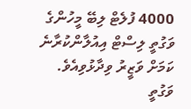4000 ފުލެޓް ލިބޭ މީހުންގެ ވަގުތީ ލިސްޓް އިއުލާންކުރާނެ ކަމަށް ވަޒީރު ވިދާޅުވިއެވެ.
ވަގުތީ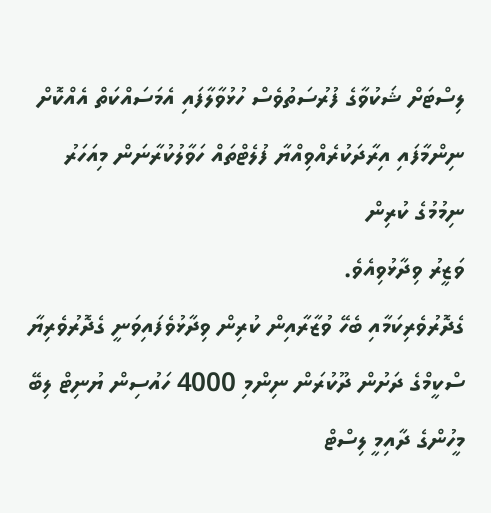ލިސްޓަށް ޝަކުވާގެ ފުރުސަތުވެސް ހުޅުވާލާފައި އެމަސައްކަތް އެއްކޮށް ނިންމާފައި އިރާދަކުރެއްވިއްޔާ ފުލެޓްތައް ހަވާލުކުރާނަން މިއަހަރު ނިމުމުގެ ކުރިން
ވަޒީރު ވިދާޅުވިއެވެ.
ގެދޮރުވެރިކަމާއި ބެހޭ ވުޒާރާއިން ކުރިން ވިދާޅުވެފައިވަނީ ގެދޮރުވެރިޔާ ސްކީމްގެ ދަށުން ދޫކުރަން ނިންމި 4000 ހައުސިން ޔުނިޓް ލިބޭ މީހުންގެ ދާއިމީ ލިސްޓް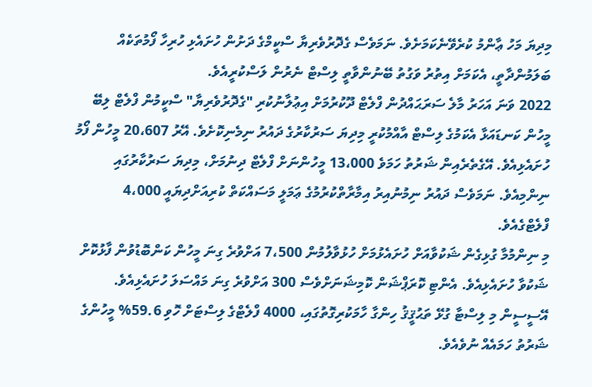މިދިޔަ މަހު ޢާންމު ކުރެވޭނެކަމަށެވެ. ނަމަވެސް ގެދޮރުވެރިޔާ ސްކީމްގެ ދަށުން ހުށައެޅި ހުރިހާ ފޯމުތަކެއް ބަލަމުންދާތީ، އެކަމަށް އިތުރު ވަގުތު ބޭނުންވާތީ ލިސްޓް ނެރުން ލަސްކުރީއެވެ.
2022 ވަނަ އަހަރު މާލެ ސަރަޙައްދުން ފްލެޓް ދޫކުރުމަށް އިޢުލާނުކުރި "ގެދޮރުވެރިޔާ" ސްކީމުން ފްލެޓް ލިބޭ މީހުން ކަނޑައަޅާ އެކަމުގެ ލިސްޓް އާއްމުކުރީ މިދިޔަ ސަރުކާރުގެ ދައުރު ނިމެނިކޮށެވެ. އޭރު 20،607 މީހުން ފޯމު ހުށައެޅިއެވެ. އޭގެތެރެއިން ޝަރުތު ހަމަވެ 13،000 މީހުންނަށް ފްލެޓް ދިނުމަށް، މިދިޔަ ސަރުކާރުގައި ނިންމިއެވެ. ނަމަވެސް ދައުރު ނިމުނުއިރު އިމާރާތްކުރުމުގެ ޢަމަލީ މަސައްކަތް ކުރިއަށްދިޔައީ 4،000 ފްލެޓްގެއެވެ.
މި ނިންމުމާ ގުޅިގެން ޝަކުވާއަށް ހުށައެޅުމަށް ހުޅުވާލުމުން 7،500 އަށްވުރެ ގިނަ މީހުން ކަންބޮޑުވުން ފާޅުކޮށް ޝަކުވާ ހުށައެޅިއެވެ. އެންޓި ކޮރަޕްޝަން ކޮމިޝަނަށްވެސް 300 އަށްވުރެ ގިނަ މައްސަލަ ހުށައެޅިއެވެ.
އޭސީސީން މި ލިސްޓާ ގުޅޭ ތަޙުޤީޤު ހިންގާ ހާމަކުރިގޮތުގައި، 4000 ފްލެޓްގެ ލިސްޓަށް ހޮވި 59.6% މީހުންގެ ޝަރުތު ހަމައެއް ނުވެއެވެ.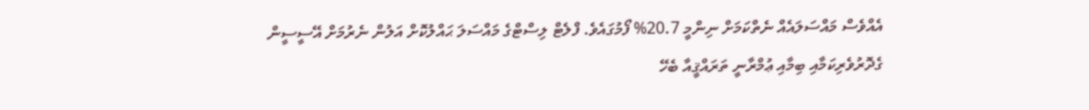އެއްވެސް މައްސަލައެއް ނެތްކަމަށް ނިންމީ 20.7% ފޯމުގައެވެ. ފްލެޓް ލިސްޓްގެ މައްސަލަ ޙައްލުކޮށް އަލުން ނެރުމަށް އޭސީސީން ގެދޮރުވެރިކަމާއި ބިމާއި ޢުމްރާނީ ތަރައްޤީއާ ބެހޭ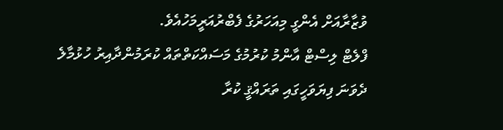ވުޒާރާއަށް އެންގީ މިއަހަރުގެ ފެބްރުއަރީމަހުއެވެ.
ފްލެޓް ލިސްޓް އާންމު ކުރުމުގެ މަސައްކަތްތައް ކުރަމުންދާއިރު ހުޅުމާލެ ދެވަނަ ފިޔަވަހީގައި ތަރައްޤީ ކުރާ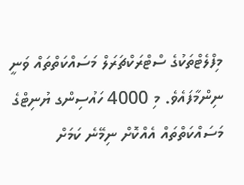މިފްލެޓްތަކުގެ ސްޓްރަކްޗަރަލް މަސައްކަތްތައް ވަނީ ނިންމާފައެވެ. މި 4000 ހައުސިންގ ޔުނިޓްގެ މަސައްކަތްތައް އެއްކޮށް ނިމޭނެ ކަމަށް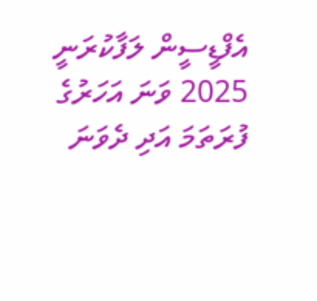އެފްޑީސީން ލަފާކުރަނީ 2025 ވަނަ އަހަރުގެ ފުރަތަމަ އަދި ދެވަނަ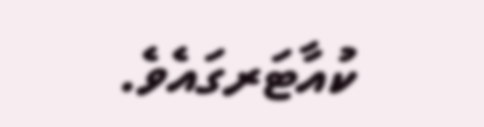ކުއާޓަރގައެވެ.